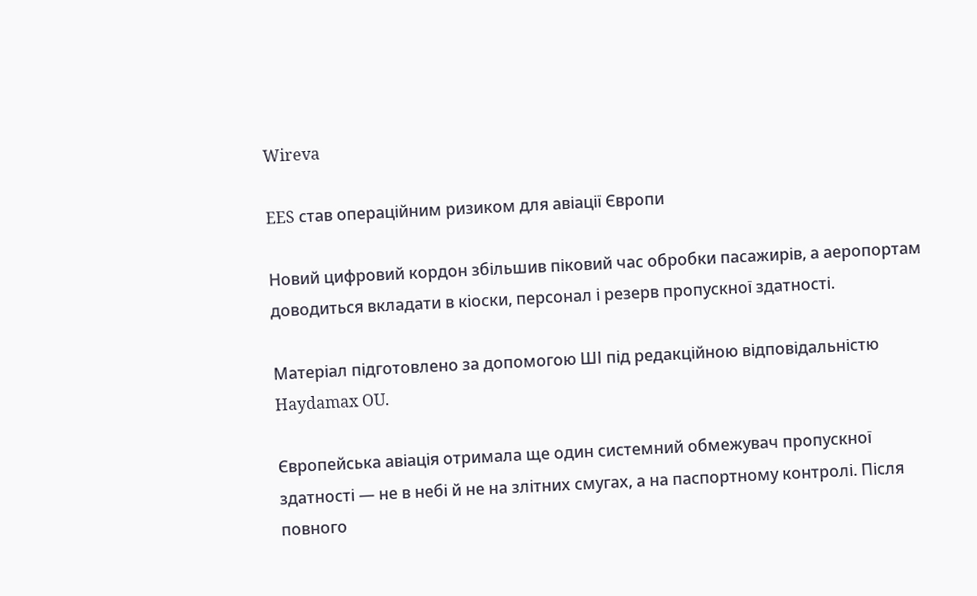Wireva

EES став операційним ризиком для авіації Європи

Новий цифровий кордон збільшив піковий час обробки пасажирів, а аеропортам доводиться вкладати в кіоски, персонал і резерв пропускної здатності.

Матеріал підготовлено за допомогою ШІ під редакційною відповідальністю Haydamax OU.

Європейська авіація отримала ще один системний обмежувач пропускної здатності — не в небі й не на злітних смугах, а на паспортному контролі. Після повного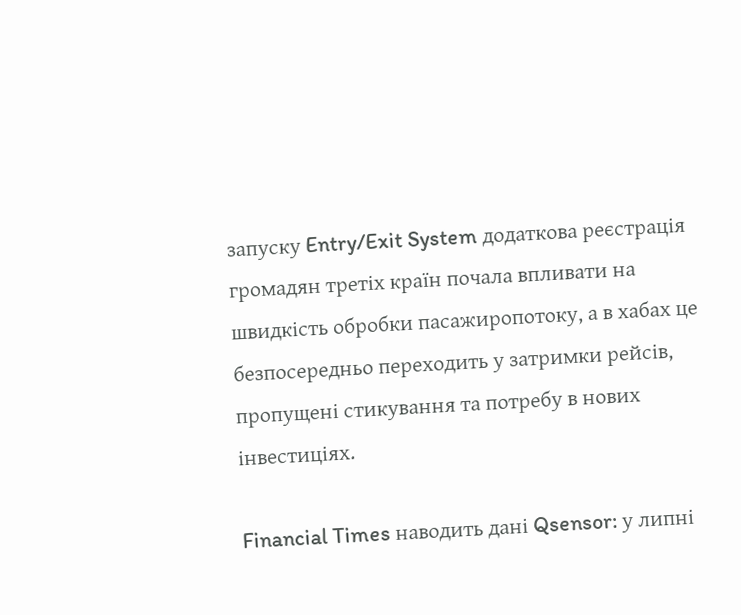запуску Entry/Exit System додаткова реєстрація громадян третіх країн почала впливати на швидкість обробки пасажиропотоку, а в хабах це безпосередньо переходить у затримки рейсів, пропущені стикування та потребу в нових інвестиціях.

Financial Times наводить дані Qsensor: у липні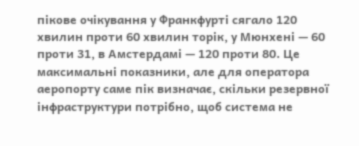пікове очікування у Франкфурті сягало 120 хвилин проти 60 хвилин торік, у Мюнхені — 60 проти 31, в Амстердамі — 120 проти 80. Це максимальні показники, але для оператора аеропорту саме пік визначає, скільки резервної інфраструктури потрібно, щоб система не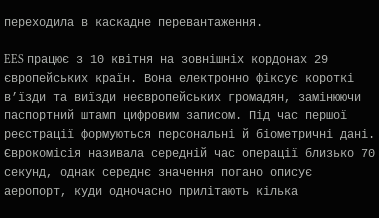переходила в каскадне перевантаження.

EES працює з 10 квітня на зовнішніх кордонах 29 європейських країн. Вона електронно фіксує короткі в’їзди та виїзди неєвропейських громадян, замінюючи паспортний штамп цифровим записом. Під час першої реєстрації формуються персональні й біометричні дані. Єврокомісія називала середній час операції близько 70 секунд, однак середнє значення погано описує аеропорт, куди одночасно прилітають кілька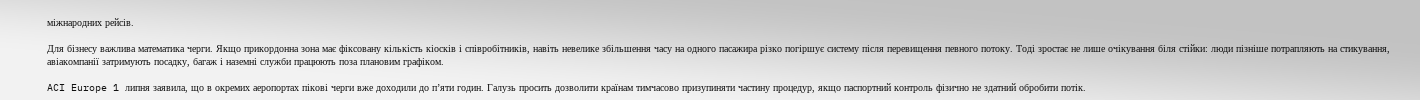міжнародних рейсів.

Для бізнесу важлива математика черги. Якщо прикордонна зона має фіксовану кількість кіосків і співробітників, навіть невелике збільшення часу на одного пасажира різко погіршує систему після перевищення певного потоку. Тоді зростає не лише очікування біля стійки: люди пізніше потрапляють на стикування, авіакомпанії затримують посадку, багаж і наземні служби працюють поза плановим графіком.

ACI Europe 1 липня заявила, що в окремих аеропортах пікові черги вже доходили до п’яти годин. Галузь просить дозволити країнам тимчасово призупиняти частину процедур, якщо паспортний контроль фізично не здатний обробити потік.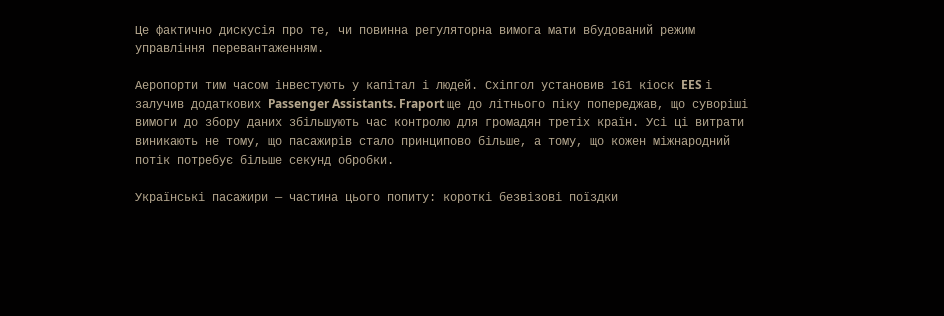Це фактично дискусія про те, чи повинна регуляторна вимога мати вбудований режим управління перевантаженням.

Аеропорти тим часом інвестують у капітал і людей. Схіпгол установив 161 кіоск EES і залучив додаткових Passenger Assistants. Fraport ще до літнього піку попереджав, що суворіші вимоги до збору даних збільшують час контролю для громадян третіх країн. Усі ці витрати виникають не тому, що пасажирів стало принципово більше, а тому, що кожен міжнародний потік потребує більше секунд обробки.

Українські пасажири — частина цього попиту: короткі безвізові поїздки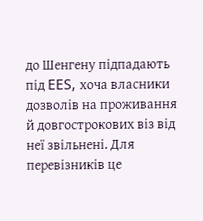до Шенгену підпадають під EES, хоча власники дозволів на проживання й довгострокових віз від неї звільнені. Для перевізників це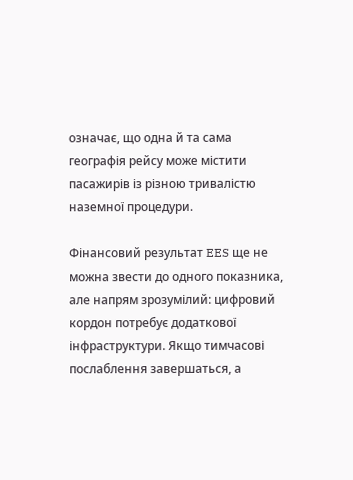означає, що одна й та сама географія рейсу може містити пасажирів із різною тривалістю наземної процедури.

Фінансовий результат EES ще не можна звести до одного показника, але напрям зрозумілий: цифровий кордон потребує додаткової інфраструктури. Якщо тимчасові послаблення завершаться, а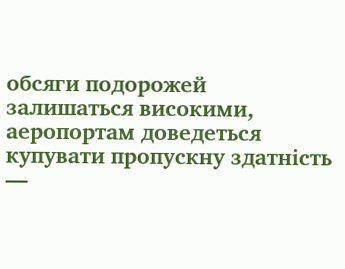обсяги подорожей залишаться високими, аеропортам доведеться купувати пропускну здатність —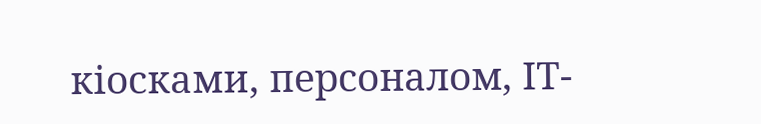кіосками, персоналом, ІТ-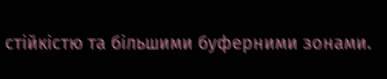стійкістю та більшими буферними зонами.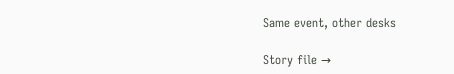Same event, other desks

Story file →